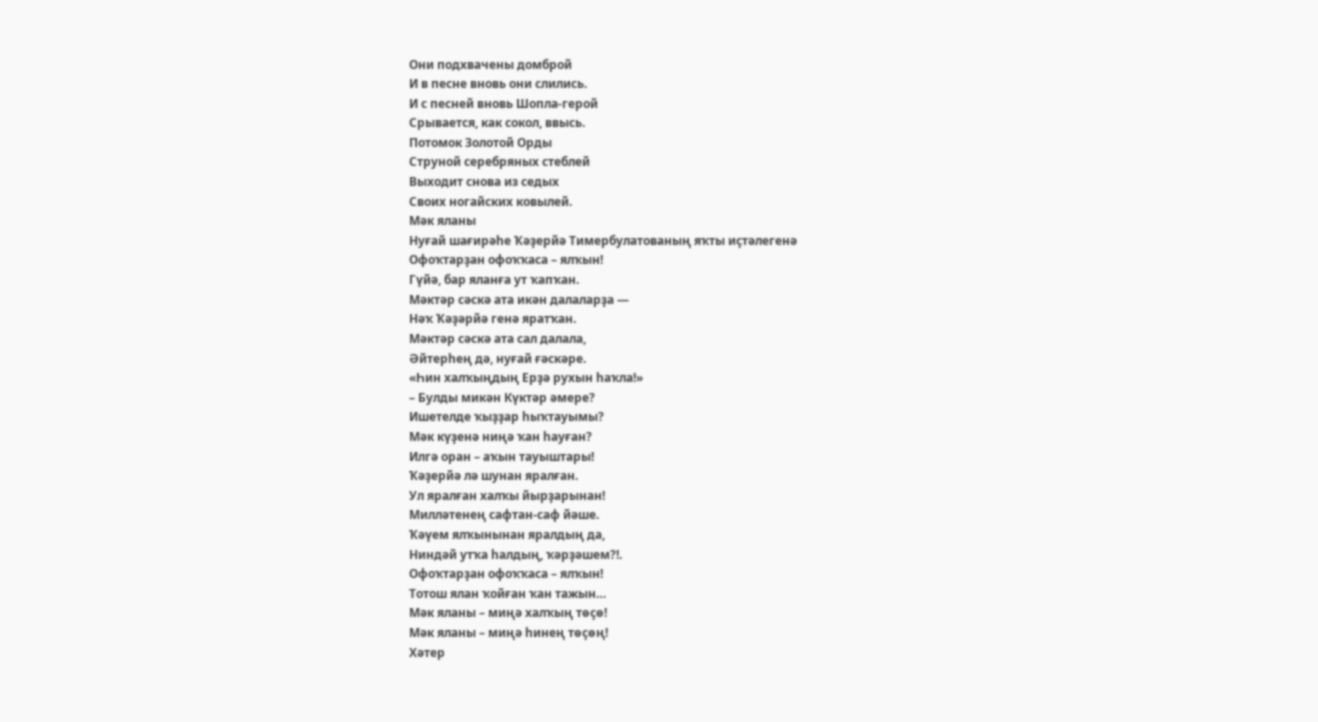Они подхвачены домброй
И в песне вновь они слились.
И с песней вновь Шопла-герой
Срывается, как сокол, ввысь.
Потомок Золотой Орды
Струной серебряных стеблей
Выходит снова из седых
Своих ногайских ковылей.
Мәк яланы
Нуғай шағирәһе Ҡәҙерйә Тимербулатованың яҡты иҫтәлегенә
Офоҡтарҙан офоҡҡаса – ялҡын!
Гүйә, бар яланға ут ҡапҡан.
Мәктәр сәскә ата икән далаларҙа —
Нәҡ Ҡәҙәрйә генә яратҡан.
Мәктәр сәскә ата сал далала,
Әйтерһең дә, нуғай ғәскәре.
«Һин халҡыңдың Ерҙә рухын һаҡла!»
– Булды микән Күктәр әмере?
Ишетелде ҡыҙҙар һыҡтауымы?
Мәк күҙенә ниңә ҡан һауған?
Илгә оран – аҡын тауыштары!
Ҡәҙерйә лә шунан яралған.
Ул яралған халҡы йырҙарынан!
Милләтенең сафтан-саф йәше.
Ҡәүем ялҡынынан яралдың да,
Ниндәй утҡа һалдың, ҡәрҙәшем?!.
Офоҡтарҙан офоҡҡаса – ялҡын!
Тотош ялан ҡойған ҡан тажын…
Мәк яланы – миңә халҡың төҫө!
Мәк яланы – миңә һинең төҫөң!
Хәтер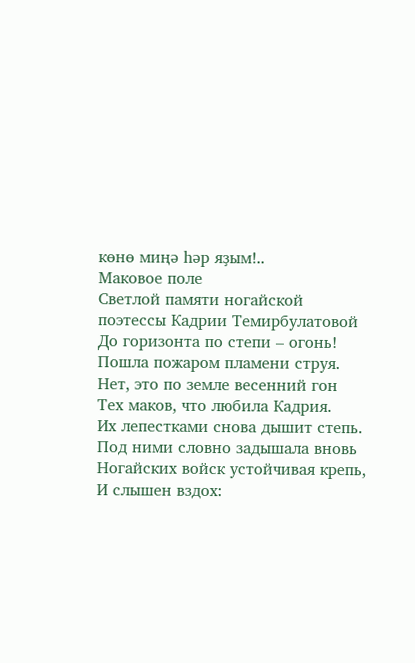көнө миңә һәр яҙым!..
Маковое поле
Светлой памяти ногайской поэтессы Кадрии Темирбулатовой
До горизонта по степи – огонь!
Пошла пожаром пламени струя.
Нет, это по земле весенний гон
Тех маков, что любила Кадрия.
Их лепестками снова дышит степь.
Под ними словно задышала вновь
Ногайских войск устойчивая крепь,
И слышен вздох: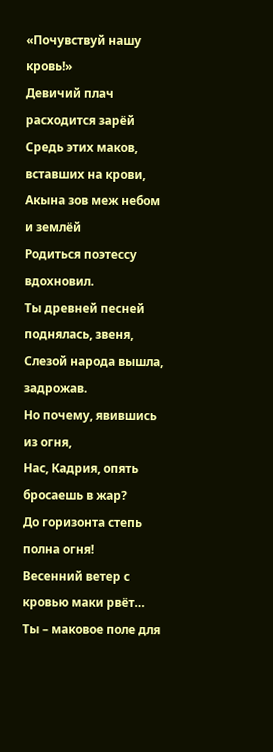«Почувствуй нашу кровь!»
Девичий плач расходится зарёй
Средь этих маков, вставших на крови,
Акына зов меж небом и землёй
Родиться поэтессу вдохновил.
Ты древней песней поднялась, звеня,
Слезой народа вышла, задрожав.
Но почему, явившись из огня,
Нас, Кадрия, опять бросаешь в жар?
До горизонта степь полна огня!
Весенний ветер с кровью маки рвёт…
Ты – маковое поле для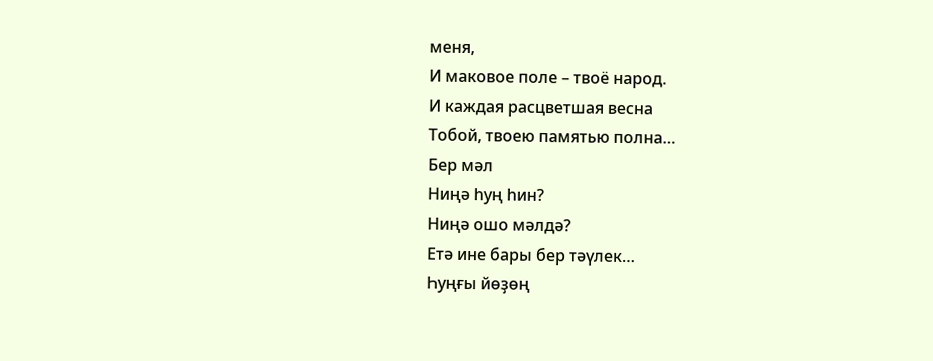меня,
И маковое поле – твоё народ.
И каждая расцветшая весна
Тобой, твоею памятью полна…
Бер мәл
Ниңә һуң һин?
Ниңә ошо мәлдә?
Етә ине бары бер тәүлек…
Һуңғы йөҙөң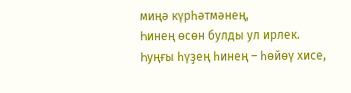миңә күрһәтмәнең,
Һинең өсөн булды ул ирлек.
Һуңғы һүҙең һинең – һөйөү хисе,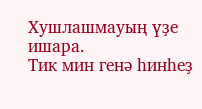Хушлашмауың үҙе ишара.
Тик мин генә һинһеҙ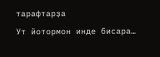тарафтарҙа
Ут йотормон инде бисара…